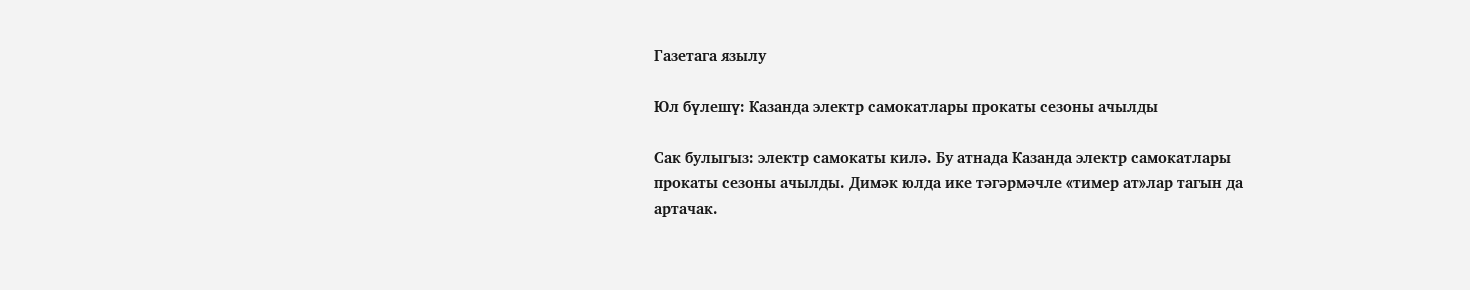Газетага язылу

Юл бүлешү: Казанда электр самокатлары прокаты сезоны ачылды

Сак булыгыз: электр самокаты килә. Бу атнада Казанда электр самокатлары прокаты сезоны ачылды. Димәк юлда ике тәгәрмәчле «тимер ат»лар тагын да артачак.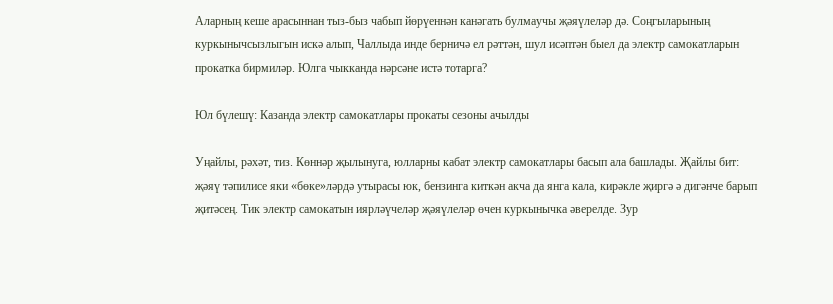Аларның кеше арасыннан тыз-быз чабып йөрүеннән канәгать булмаучы җәяүлеләр дә. Соңгыларының куркынычсызлыгын искә алып, Чаллыда инде берничә ел рәттән, шул исәптән быел да электр самокатларын прокатка бирмиләр. Юлга чыкканда нәрсәне истә тотарга?

Юл бүлешү: Казанда электр самокатлары прокаты сезоны ачылды

Уңайлы, рәхәт, тиз. Көннәр җылынуга, юлларны кабат электр самокатлары басып ала башлады. Җайлы бит: җәяү тәпилисе яки «бөке»ләрдә утырасы юк, бензинга киткән акча да янга кала, кирәкле җиргә ә дигәнче барып җитәсең. Тик электр самокатын иярләүчеләр җәяүлеләр өчен куркынычка әверелде. Зур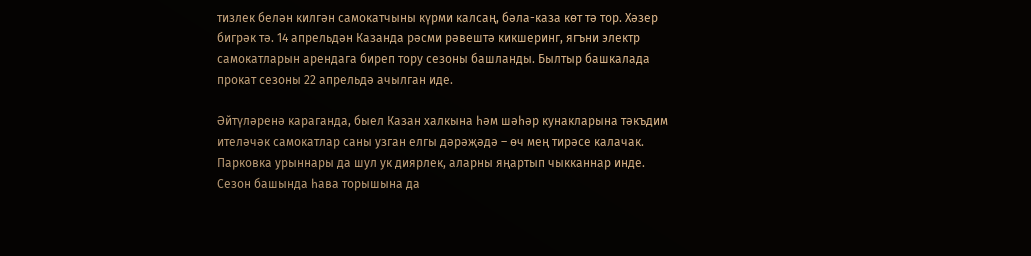тизлек белән килгән самокатчыны күрми калсаң, бәла-каза көт тә тор. Хәзер бигрәк тә. 14 апрельдән Казанда рәсми рәвештә кикшеринг, ягъни электр самокатларын арендага биреп тору сезоны башланды. Былтыр башкалада прокат сезоны 22 апрельдә ачылган иде.

Әйтүләренә караганда, быел Казан халкына һәм шәһәр кунакларына тәкъдим ителәчәк самокатлар саны узган елгы дәрәҗәдә – өч мең тирәсе калачак. Парковка урыннары да шул ук диярлек, аларны яңартып чыкканнар инде. Сезон башында һава торышына да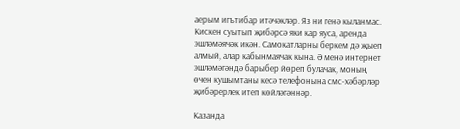аерым игътибар итәчәкләр. Яз ни генә кыланмас. Кискен суытып җибәрсә яки кар яуса, аренда эшләмәячәк икән. Самокатларны беркем дә җыеп алмый, алар кабынмаячак кына. Ә менә интернет эшләмәгәндә барыбер йөреп булачак, моның өчен кушымтаны кесә телефонына смс-хәбәрләр җибәрерлек итеп көйләгәннәр.

Казанда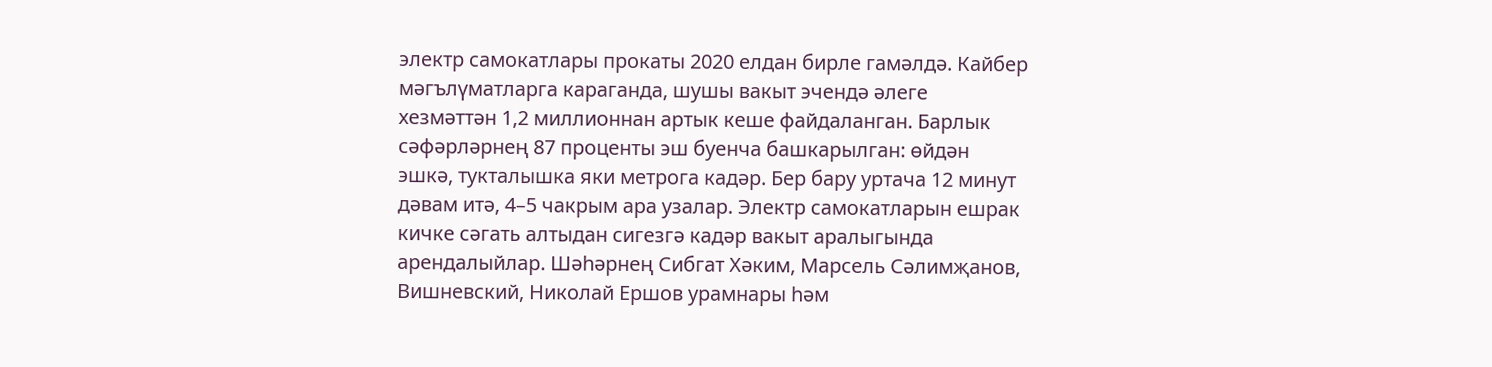электр самокатлары прокаты 2020 елдан бирле гамәлдә. Кайбер мәгълүматларга караганда, шушы вакыт эчендә әлеге хезмәттән 1,2 миллионнан артык кеше файдаланган. Барлык сәфәрләрнең 87 проценты эш буенча башкарылган: өйдән эшкә, тукталышка яки метрога кадәр. Бер бару уртача 12 минут дәвам итә, 4–5 чакрым ара узалар. Электр самокатларын ешрак кичке сәгать алтыдан сигезгә кадәр вакыт аралыгында арендалыйлар. Шәһәрнең Сибгат Хәким, Марсель Сәлимҗанов, Вишневский, Николай Ершов урамнары һәм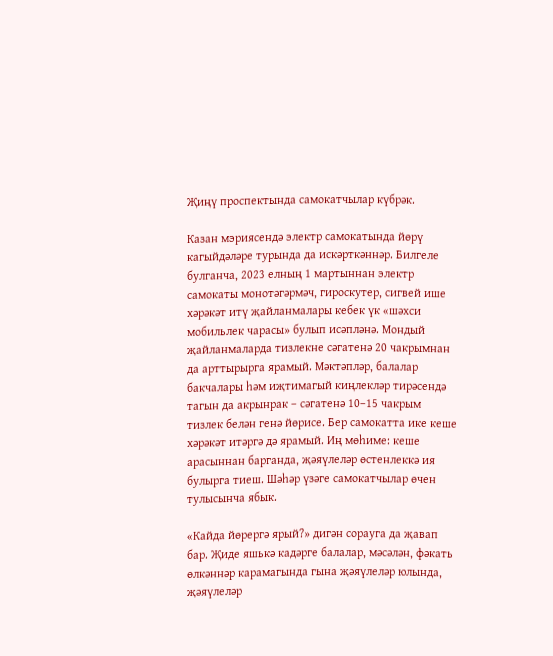Җиңү проспектында самокатчылар күбрәк.

Казан мэриясендә электр самокатында йөрү кагыйдәләре турында да искәрткәннәр. Билгеле булганча, 2023 елның 1 мартыннан электр самокаты монотәгәрмәч, гироскутер, сигвей ише хәрәкәт итү җайланмалары кебек үк «шәхси мобильлек чарасы» булып исәпләнә. Мондый җайланмаларда тизлекне сәгатенә 20 чакрымнан да арттырырга ярамый. Мәктәпләр, балалар бакчалары һәм иҗтимагый киңлекләр тирәсендә тагын да акрынрак – сәгатенә 10–15 чакрым тизлек белән генә йөрисе. Бер самокатта ике кеше хәрәкәт итәргә дә ярамый. Иң мөһиме: кеше арасыннан барганда, җәяүлеләр өстенлеккә ия булырга тиеш. Шәһәр үзәге самокатчылар өчен тулысынча ябык.

«Кайда йөрергә ярый?» дигән сорауга да җавап бар. Җиде яшькә кадәрге балалар, мәсәлән, фәкать өлкәннәр карамагында гына җәяүлеләр юлында, җәяүлеләр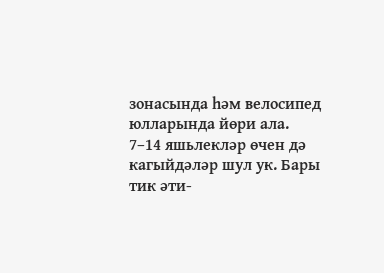зонасында һәм велосипед юлларында йөри ала. 7–14 яшьлекләр өчен дә кагыйдәләр шул ук. Бары тик әти-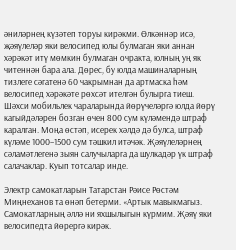әниләрнең күзәтеп торуы кирәкми. Өлкәннәр исә, җәяүлеләр яки велосипед юлы булмаган яки аннан хәрәкәт итү мөмкин булмаган очракта, юлның уң як читеннән бара ала. Дөрес, бу юлда машиналарның тизлеге сәгатенә 60 чакрымнан да артмаска һәм велосипед хәрәкәте рөхсәт ителгән булырга тиеш. Шәхси мобильлек чараларында йөрүчеләргә юлда йөрү кагыйдәләрен бозган өчен 800 сум күләмендә штраф каралган. Моңа өстәп, исерек хәлдә дә булса, штраф күләме 1000–1500 сум тәшкил итәчәк. Җәяүлеләрнең сәламәтлегенә зыян салучыларга да шулкадәр үк штраф салачаклар. Куып тотсалар инде.

Электр самокатларын Татарстан Рәисе Рөстәм Миңнеханов та өнәп бетерми. «Артык мавыкмагыз. Самокатларның әллә ни яхшылыгын күрмим. Җәяү яки велосипедта йөрергә кирәк.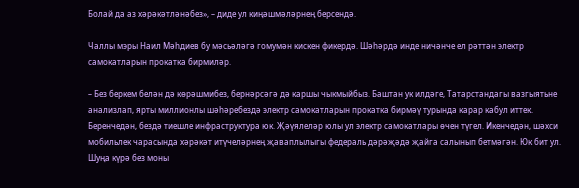Болай да аз хәрәкәтләнәбез», – диде ул киңәшмәләрнең берсендә.

Чаллы мэры Наил Мәһдиев бу мәсьәләгә гомумән кискен фикердә. Шәһәрдә инде ничәнче ел рәттән электр самокатларын прокатка бирмиләр.

– Без беркем белән дә көрәшмибез, бернәрсәгә дә каршы чыкмыйбыз. Баштан ук илдәге, Татарстандагы вазгыятьне анализлап, ярты миллионлы шәһәребездә электр самокатларын прокатка бирмәү турында карар кабул иттек. Беренчедән, бездә тиешле инфраструктура юк. Җәүялеләр юлы ул электр самокатлары өчен түгел. Икенчедән, шәхси мобильлек чарасында хәрәкәт итүчеләрнең җаваплылыгы федераль дәрәҗәдә җайга салынып бетмәгән. Юк бит ул. Шуңа күрә без моны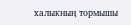халыкның тормышы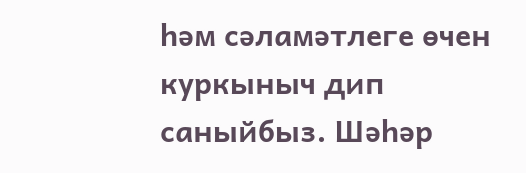һәм сәламәтлеге өчен куркыныч дип саныйбыз. Шәһәр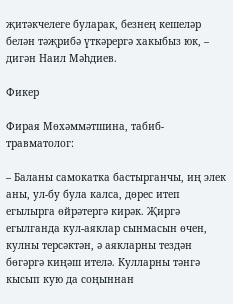җитәкчелеге буларак, безнең кешеләр белән тәҗрибә үткәрергә хакыбыз юк, – дигән Наил Мәһдиев.

Фикер

Фирая Мөхәммәтшина, табиб-травматолог:

– Баланы самокатка бастырганчы, иң элек аны, ул-бу була калса, дөрес итеп егылырга өйрәтергә кирәк. Җиргә егылганда кул-аяклар сынмасын өчен, кулны терсәктән, ә аякларны тездән бөгәргә киңәш ителә. Кулларны тәнгә кысып кую да соңыннан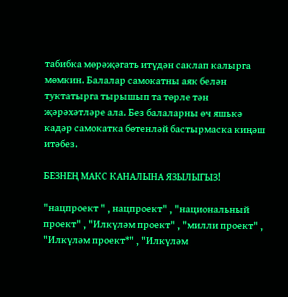табибка мөрәҗәгать итүдән саклап калырга мөмкин. Балалар самокатны аяк белән туктатырга тырышып та төрле тән җәрәхәтләре ала. Без балаларны өч яшькә кадәр самокатка бөтенләй бастырмаска киңәш итәбез.

БЕЗНЕҢ МАКС КАНАЛЫНА ЯЗЫЛЫГЫЗ!

"нацпроект " , нацпроект" , "национальный проект" , "Илкүләм проект" , "милли проект" , "Илкүләм проект*" , "Илкүләм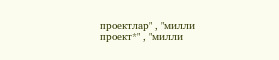проектлар" , "милли проект*" , "милли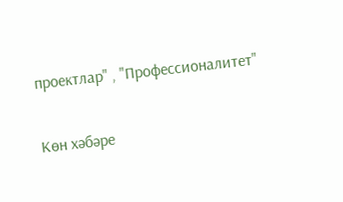проектлар" , "Профессионалитет"

Көн хәбәре